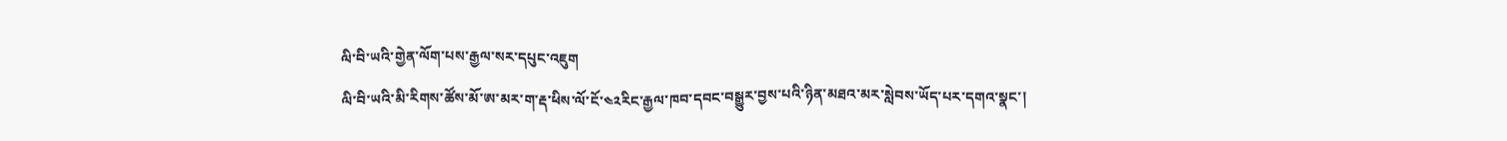ལི་བི་ཡའི་གྱེན་ལོག་པས་རྒྱལ་སར་དཔུང་འཇུག
ལི་བི་ཡའི་མི་རིགས་ཚོས་མོ་ཨ་མར་ག་རྡ་ཕིས་ལོ་ངོ་༤༢རིང་རྒྱལ་ཁབ་དབང་བསྒྱུར་བྱས་པའི་ཉིན་མཐའ་མར་སླེབས་ཡོད་པར་དགའ་སྣང་།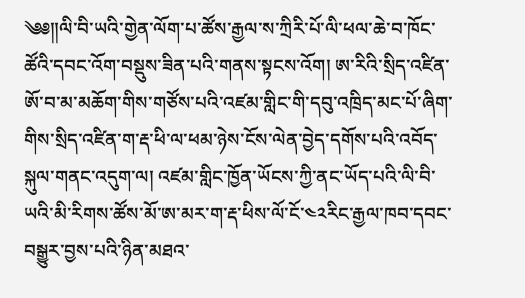༄༅༎ལི་བི་ཡའི་གྱེན་ལོག་པ་ཚོས་རྒྱལ་ས་ཀྲིརི་པོ་ལི་ཕལ་ཆེ་བ་ཁོང་ཚོའི་དབང་འོག་བསྡུས་ཟིན་པའི་གནས་སྟངས་འོག། ཨ་རིའི་སྲིད་འཛིན་ ཨོ་བ་མ་མཆོག་གིས་གཙོས་པའི་འཛམ་གླིང་གི་དབུ་འཁྲིད་མང་པོ་ཞིག་གིས་སྲིད་འཛིན་ག་རྡ་ཕི་ལ་ཕམ་ཉེས་ངོས་ལེན་བྱེད་དགོས་པའི་འབོད་སྐུལ་གནང་འདུག་ལ། འཛམ་གླིང་ཁྱོན་ཡོངས་ཀྱི་ནང་ཡོད་པའི་ལི་བི་ཡའི་མི་རིགས་ཚོས་མོ་ཨ་མར་ག་རྡ་ཕིས་ལོ་ངོ་༤༢རིང་རྒྱལ་ཁབ་དབང་བསྒྱུར་བྱས་པའི་ཉིན་མཐའ་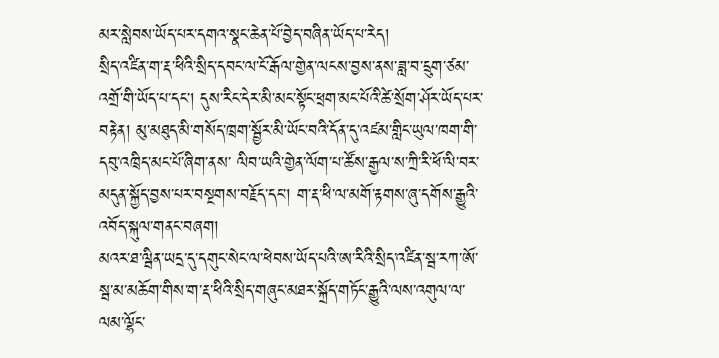མར་སླེབས་ཡོད་པར་དགའ་སྣང་ཆེན་པོ་བྱེད་བཞིན་ཡོད་པ་རེད།
སྲིད་འཛིན་ག་རྡ་ཕིའི་སྲིད་དབང་ལ་ངོ་རྒོལ་གྱེན་ལངས་བྱས་ནས་ཟླ་བ་དྲུག་ཙམ་འགྲོ་གི་ཡོད་པ་དང་། དུས་རིང་དེར་མི་མང་སྟོང་ཕྲག་མང་པོའི་ཚེ་སྲོག་ཤོར་ཡོད་པར་བརྟེན། མུ་མཐུད་མི་གསོད་ཁྲག་སྦྱོར་མི་ཡོང་བའི་དོན་དུ་འཛམ་གླིང་ཡུལ་ཁག་གི་དབུ་འཁྲིད་མང་པོ་ཞིག་ནས་ ལིབ་ཡའི་གྱེན་ལོག་པ་ཚོས་རྒྱལ་ས་ཀྲི་རི་ཕོ་ལི་བར་མདུན་སྐྱོད་བྱས་པར་བསྔགས་བརྗོད་དང་། ག་རྡ་ཕི་ལ་མགོ་རྟགས་ཞུ་དགོས་རྒྱུའི་འབོད་སྐུལ་གནང་བཞག།
མའར་ཐ་ལྦིན་ཡདྲ་དུ་དགུང་སེང་ལ་ཕེབས་ཡོད་པའི་ཨ་རིའི་སྲིད་འཛིན་སྦ་རཀ་ཨོ་སྦ་མ་མཆོག་གིས་ག་རྡ་ཕིའི་སྲིད་གཞུང་མཐར་སྐྲོད་གཏོང་རྒྱུའི་ལས་འགུལ་ལ་ལམ་ལྷོང་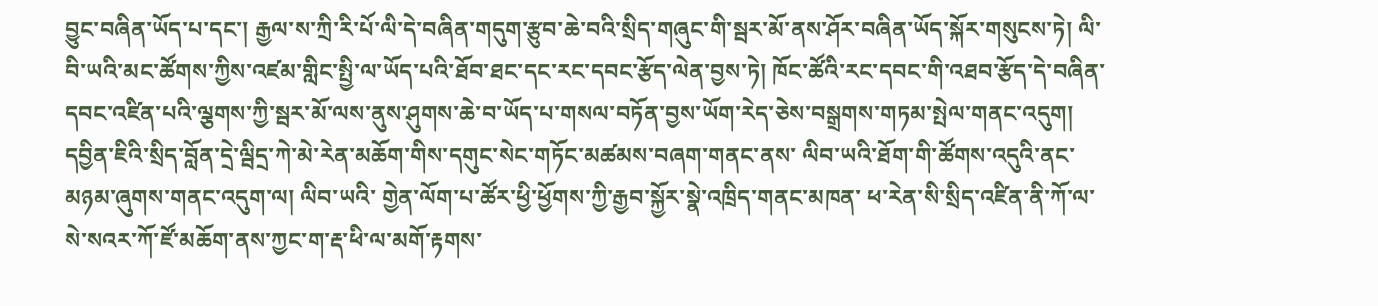བྱུང་བཞིན་ཡོད་པ་དང་། རྒྱལ་ས་ཀྲི་རི་པོ་ལི་དེ་བཞིན་གདུག་རྩུབ་ཆེ་བའི་སྲིད་གཞུང་གི་སྦར་མོ་ནས་ཤོར་བཞིན་ཡོད་སྐོར་གསུངས་ཏེ། ལི་བི་ཡའི་མང་ཚོགས་ཀྱིས་འཛམ་གླིང་སྤྱི་ལ་ཡོད་པའི་ཐོབ་ཐང་དང་རང་དབང་རྩོད་ལེན་བྱས་ཏེ། ཁོང་ཚོའི་རང་དབང་གི་འཐབ་རྩོད་དེ་བཞིན་དབང་འཛིན་པའི་ལྕགས་ཀྱི་སྦར་མོ་ལས་ནུས་ཤུགས་ཆེ་བ་ཡོད་པ་གསལ་བཏོན་བྱས་ཡོག་རེད་ཅེས་བསྒྲགས་གཏམ་སྤེལ་གནང་འདུག།
དབྱིན་ཇིའི་སྲིད་བློན་དྲེ་ལྦིདྲ་ཀེ་མེ་རེན་མཆོག་གིས་དགུང་སེང་གཏོང་མཚམས་བཞག་གནང་ནས་ ལིབ་ཡའི་ཐོག་གི་ཚོགས་འདུའི་ནང་མཉམ་ཞུགས་གནང་འདུག་ལ། ལིབ་ཡའི་ གྱེན་ལོག་པ་ཚོར་ཕྱི་ཕྱོགས་ཀྱི་རྒྱབ་སྐྱོར་སྣེ་འཁྲིད་གནང་མཁན་ ཕ་རེན་སི་སྲིད་འཛིན་ནི་ཀོ་ལ་སེ་སའར་ཀོ་ཛོ་མཆོག་ནས་ཀྱང་ག་རྡ་ཕི་ལ་མགོ་རྟགས་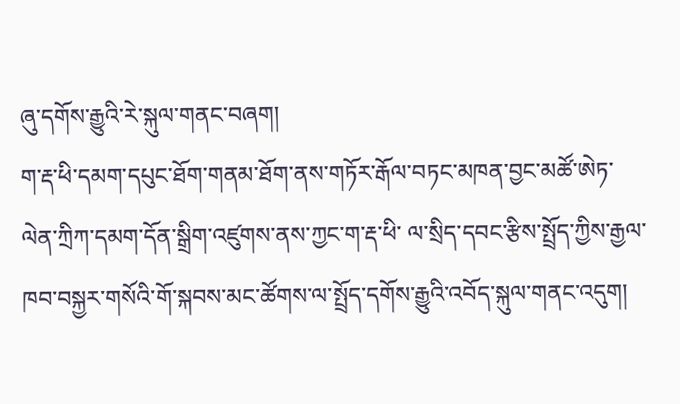ཞུ་དགོས་རྒྱུའི་རེ་སྐུལ་གནང་བཞག།
ག་རྡ་ཕི་དམག་དཔུང་ཐོག་གནམ་ཐོག་ནས་གཏོར་རྒོལ་བཏང་མཁན་བྱང་མཚོ་ཨེཏ་ལེན་ཀྲིཀ་དམག་དོན་སྒྲིག་འཛུགས་ནས་ཀྱང་ག་རྡ་ཕི་ ལ་སྲིད་དབང་རྩིས་སྤྲོད་ཀྱིས་རྒྱལ་ཁབ་བསྐྱར་གསོའི་གོ་སྐབས་མང་ཚོགས་ལ་སྤྲོད་དགོས་རྒྱུའི་འབོད་སྐུལ་གནང་འདུག།